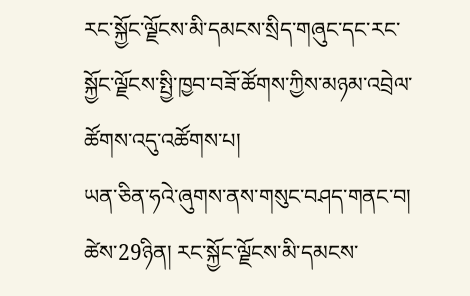རང་སྐྱོང་ལྗོངས་མི་དམངས་སྲིད་གཞུང་དང་རང་སྐྱོང་ལྗོངས་སྤྱི་ཁྱབ་བཟོ་ཚོགས་ཀྱིས་མཉམ་འབྲེལ་ཚོགས་འདུ་འཚོགས་པ།
ཡན་ཅིན་ཧའེ་ཞུགས་ནས་གསུང་བཤད་གནང་བ།
ཚེས་29ཉིན། རང་སྐྱོང་ལྗོངས་མི་དམངས་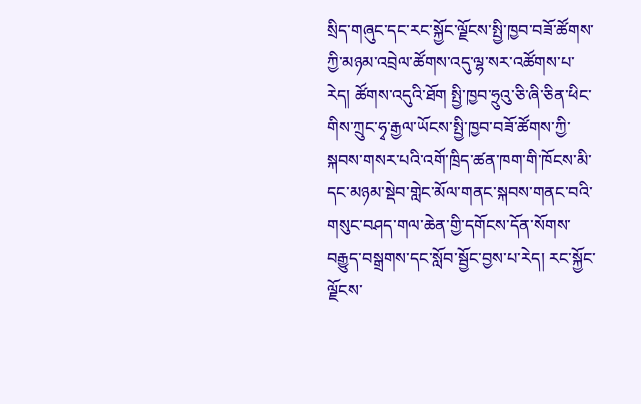སྲིད་གཞུང་དང་རང་སྐྱོང་ལྗོངས་སྤྱི་ཁྱབ་བཟོ་ཚོགས་ཀྱི་མཉམ་འབྲེལ་ཚོགས་འདུ་ལྷ་སར་འཚོགས་པ་རེད། ཚོགས་འདུའི་ཐོག སྤྱི་ཁྱབ་ཧྲུའུ་ཅི་ཞི་ཅིན་ཕིང་གིས་ཀྲུང་ཧྭ་རྒྱལ་ཡོངས་སྤྱི་ཁྱབ་བཟོ་ཚོགས་ཀྱི་སྐབས་གསར་པའི་འགོ་ཁྲིད་ཚན་ཁག་གི་ཁོངས་མི་དང་མཉམ་སྡེབ་གླེང་མོལ་གནང་སྐབས་གནང་བའི་གསུང་བཤད་གལ་ཆེན་གྱི་དགོངས་དོན་སོགས་བརྒྱུད་བསྒྲགས་དང་སློབ་སྦྱོང་བྱས་པ་རེད། རང་སྐྱོང་ལྗོངས་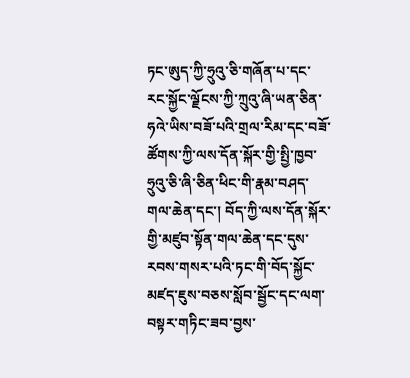ཏང་ཨུད་ཀྱི་ཧྲུའུ་ཅི་གཞོན་པ་དང་རང་སྐྱོང་ལྗོངས་ཀྱི་ཀྲུའུ་ཞི་ཡན་ཅིན་ཧའེ་ཡིས་བཟོ་པའི་གྲལ་རིམ་དང་བཟོ་ཚོགས་ཀྱི་ལས་དོན་སྐོར་གྱི་སྤྱི་ཁྱབ་ཧྲུའུ་ཅི་ཞི་ཅིན་ཕིང་གི་རྣམ་བཤད་གལ་ཆེན་དང་། བོད་ཀྱི་ལས་དོན་སྐོར་གྱི་མཛུབ་སྟོན་གལ་ཆེན་དང་དུས་རབས་གསར་པའི་ཏང་གི་བོད་སྐྱོང་མཛད་ཇུས་བཅས་སློབ་སྦྱོང་དང་ལག་བསྟར་གཏིང་ཟབ་བྱས་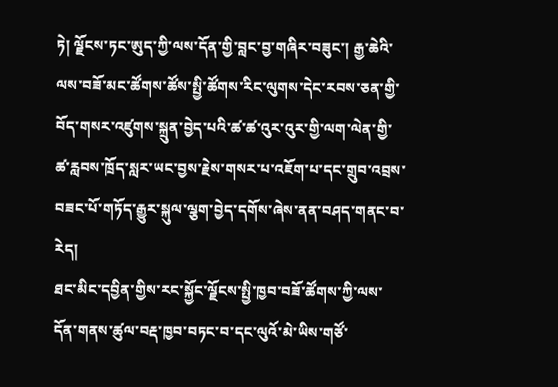ཏེ། ལྗོངས་ཏང་ཨུད་ཀྱི་ལས་དོན་གྱི་བླང་བྱ་གཞིར་བཟུང་། རྒྱ་ཆེའི་ལས་བཟོ་མང་ཚོགས་ཚོས་སྤྱི་ཚོགས་རིང་ལུགས་དེང་རབས་ཅན་གྱི་བོད་གསར་འཛུགས་སྐྲུན་བྱེད་པའི་ཚ་ཚ་འུར་འུར་གྱི་ལག་ལེན་གྱི་ཚ་རླབས་ཁྲོད་སླར་ཡང་བྱས་རྗེས་གསར་པ་འཇོག་པ་དང་གྲུབ་འབྲས་བཟང་པོ་གཏོད་རྒྱུར་སྐུལ་ལྕག་བྱེད་དགོས་ཞེས་ནན་བཤད་གནང་བ་རེད།
ཐང་མིང་དབྱིན་གྱིས་རང་སྐྱོང་ལྗོངས་སྤྱི་ཁྱབ་བཟོ་ཚོགས་ཀྱི་ལས་དོན་གནས་ཚུལ་བརྡ་ཁྱབ་བཏང་བ་དང་ལུའོ་མེ་ཡིས་གཙོ་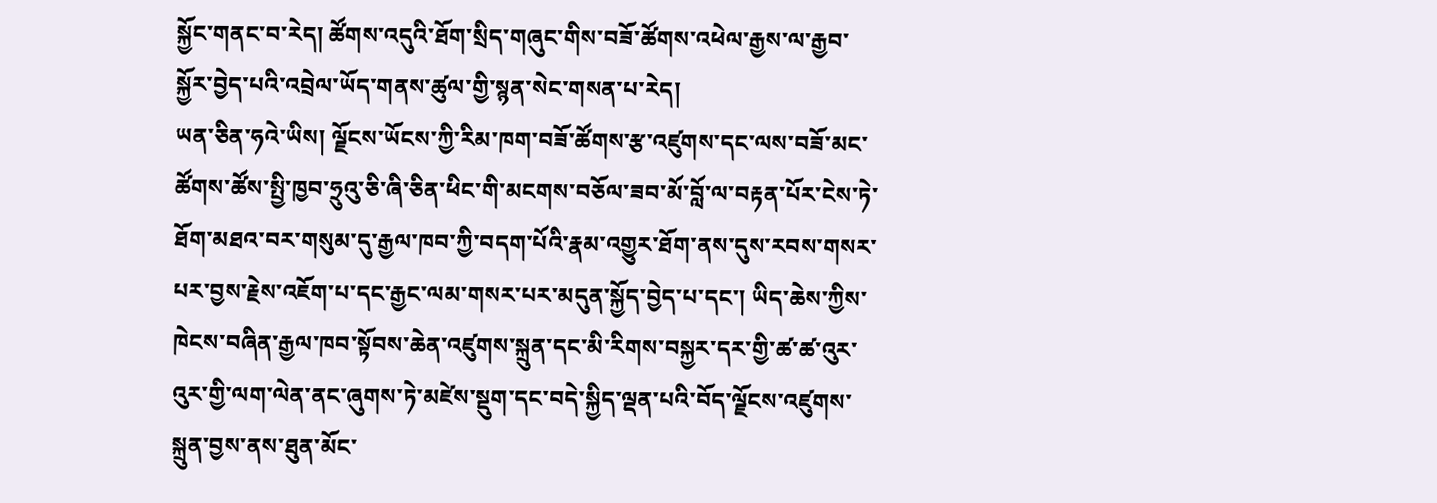སྐྱོང་གནང་བ་རེད། ཚོགས་འདུའི་ཐོག་སྲིད་གཞུང་གིས་བཟོ་ཚོགས་འཕེལ་རྒྱས་ལ་རྒྱབ་སྐྱོར་བྱེད་པའི་འབྲེལ་ཡོད་གནས་ཚུལ་གྱི་སྙན་སེང་གསན་པ་རེད།
ཡན་ཅིན་ཧའེ་ཡིས། ལྗོངས་ཡོངས་ཀྱི་རིམ་ཁག་བཟོ་ཚོགས་རྩ་འཛུགས་དང་ལས་བཟོ་མང་ཚོགས་ཚོས་སྤྱི་ཁྱབ་ཧྲུའུ་ཅི་ཞི་ཅིན་ཕིང་གི་མངགས་བཅོལ་ཟབ་མོ་བློ་ལ་བརྟན་པོར་ངེས་ཏེ་ཐོག་མཐའ་བར་གསུམ་དུ་རྒྱལ་ཁབ་ཀྱི་བདག་པོའི་རྣམ་འགྱུར་ཐོག་ནས་དུས་རབས་གསར་པར་བྱས་རྗེས་འཇོག་པ་དང་རྒྱང་ལམ་གསར་པར་མདུན་སྐྱོད་བྱེད་པ་དང་། ཡིད་ཆེས་ཀྱིས་ཁེངས་བཞིན་རྒྱལ་ཁབ་སྟོབས་ཆེན་འཛུགས་སྐྲུན་དང་མི་རིགས་བསྐྱར་དར་གྱི་ཚ་ཚ་འུར་འུར་གྱི་ལག་ལེན་ནང་ཞུགས་ཏེ་མཛེས་སྡུག་དང་བདེ་སྐྱིད་ལྡན་པའི་བོད་ལྗོངས་འཛུགས་སྐྲུན་བྱས་ནས་ཐུན་མོང་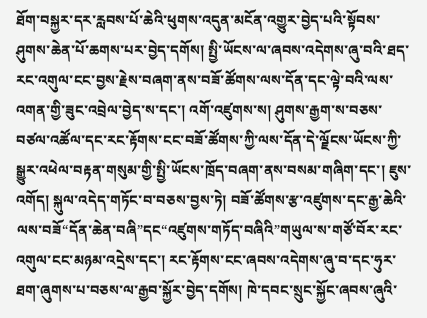ཐོག་བསྐྱར་དར་རླབས་པོ་ཆེའི་ཕུགས་འདུན་མངོན་འགྱུར་བྱེད་པའི་སྟོབས་ཤུགས་ཆེན་པོ་ཆགས་པར་བྱེད་དགོས། སྤྱི་ཡོངས་ལ་ཞབས་འདེགས་ཞུ་བའི་ཐད་རང་འགུལ་ངང་བྱས་རྗེས་བཞག་ནས་བཟོ་ཚོགས་ལས་དོན་དང་ལྟེ་བའི་ལས་འགན་གྱི་ཟུང་འབྲེལ་བྱེད་ས་དང་། འགོ་འཛུགས་ས། ཤུགས་རྒྱག་ས་བཅས་བཙལ་འཚོལ་དང་རང་རྟོགས་ངང་བཟོ་ཚོགས་ཀྱི་ལས་དོན་དེ་ལྗོངས་ཡོངས་ཀྱི་སྒྱུར་འཕེལ་བརྟན་གསུམ་གྱི་སྤྱི་ཡོངས་ཁྲོད་བཞག་ནས་བསམ་གཞིག་དང་། ཇུས་འགོད། སྐུལ་འདེད་གཏོང་བ་བཅས་བྱས་ཏེ། བཟོ་ཚོགས་རྩ་འཛུགས་དང་རྒྱ་ཆེའི་ལས་བཟོ“དོན་ཆེན་བཞི”དང“འཛུགས་གཏོད་བཞིའི”གཡུལ་ས་གཙོ་བོར་རང་འགུལ་ངང་མཉམ་འདྲེས་དང་། རང་རྟོགས་ངང་ཞབས་འདེགས་ཞུ་བ་དང་ཧུར་ཐག་ཞུགས་པ་བཅས་ལ་རྒྱབ་སྐྱོར་བྱེད་དགོས། ཁེ་དབང་སྲུང་སྐྱོང་ཞབས་ཞུའི་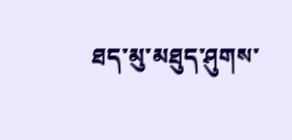ཐད་མུ་མཐུད་ཤུགས་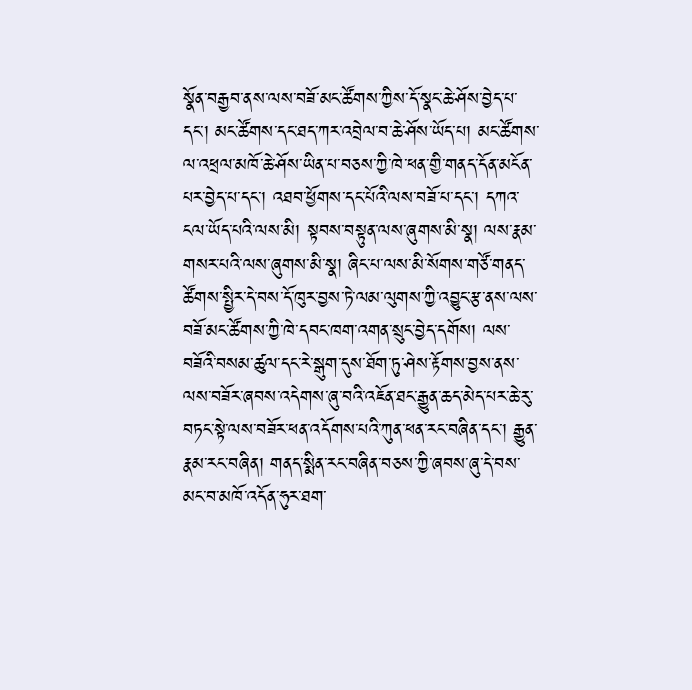སྣོན་བརྒྱབ་ནས་ལས་བཟོ་མང་ཚོགས་ཀྱིས་དོ་སྣང་ཆེ་ཤོས་བྱེད་པ་དང་། མང་ཚོགས་དང་ཐད་ཀར་འབྲེལ་བ་ཆེ་ཤོས་ཡོད་པ། མང་ཚོགས་ལ་འཕྲལ་མཁོ་ཆེ་ཤོས་ཡིན་པ་བཅས་ཀྱི་ཁེ་ཕན་གྱི་གནད་དོན་མངོན་པར་བྱེད་པ་དང་། འཐབ་ཕྱོགས་དང་པོའི་ལས་བཟོ་པ་དང་། དཀའ་ངལ་ཡོད་པའི་ལས་མི། སྟབས་བསྟུན་ལས་ཞུགས་མི་སྣ། ལས་རྣམ་གསར་པའི་ལས་ཞུགས་མི་སྣ། ཞིང་པ་ལས་མི་སོགས་གཙོ་གནད་ཚོགས་སྤྱིར་དེ་བས་དོ་ཁུར་བྱས་ཏེ་ལམ་ལུགས་ཀྱི་འབྱུང་རྩ་ནས་ལས་བཟོ་མང་ཚོགས་ཀྱི་ཁེ་དབང་ཁག་འགན་སྲུང་བྱེད་དགོས། ལས་བཟོའི་བསམ་ཚུལ་དང་རེ་སྒུག་དུས་ཐོག་ཏུ་ཤེས་རྟོགས་བྱས་ནས་ལས་བཟོར་ཞབས་འདེགས་ཞུ་བའི་འཇོན་ཐང་རྒྱུན་ཆད་མེད་པར་ཆེ་རུ་བཏང་སྟེ་ལས་བཟོར་ཕན་འདོགས་པའི་ཀུན་ཕན་རང་བཞིན་དང་། རྒྱུན་རྣམ་རང་བཞིན། གནད་སྨིན་རང་བཞིན་བཅས་ཀྱི་ཞབས་ཞུ་དེ་བས་མང་བ་མཁོ་འདོན་ཧུར་ཐག་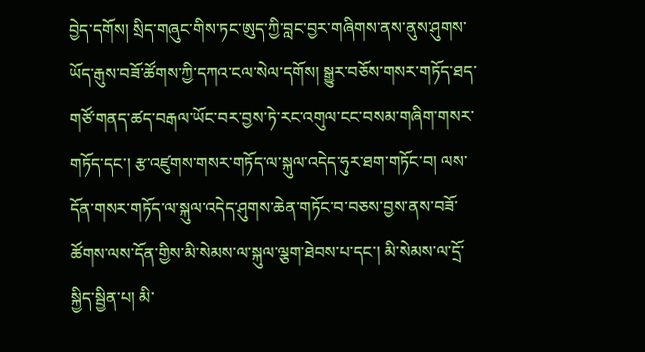བྱེད་དགོས། སྲིད་གཞུང་གིས་ཏང་ཨུད་ཀྱི་བླང་བྱར་གཞིགས་ནས་ནུས་ཤུགས་ཡོད་རྒུས་བཟོ་ཚོགས་ཀྱི་དཀའ་ངལ་སེལ་དགོས། སྒྱུར་བཅོས་གསར་གཏོད་ཐད་གཙོ་གནད་ཚད་བརྒལ་ཡོང་བར་བྱས་ཏེ་རང་འགུལ་ངང་བསམ་གཞིག་གསར་གཏོད་དང་། རྩ་འཛུགས་གསར་གཏོད་ལ་སྐུལ་འདེད་ཧུར་ཐག་གཏོང་བ། ལས་དོན་གསར་གཏོད་ལ་སྐུལ་འདེད་ཤུགས་ཆེན་གཏོང་བ་བཅས་བྱས་ནས་བཟོ་ཚོགས་ལས་དོན་གྱིས་མི་སེམས་ལ་སྐུལ་ལྕག་ཐེབས་པ་དང་། མི་སེམས་ལ་དྲོ་སྐྱིད་སྦྱིན་པ། མི་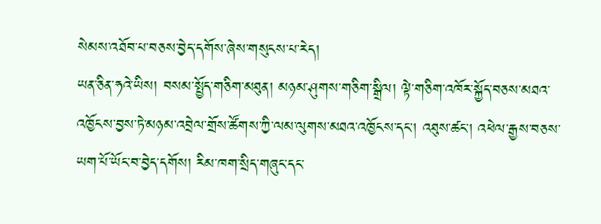སེམས་འཐོབ་པ་བཅས་བྱེད་དགོས་ཞེས་གསུངས་པ་རེད།
ཡན་ཅིན་ཧའེ་ཡིས། བསམ་སྤྱོད་གཅིག་མཐུན། མཉམ་ཤུགས་གཅིག་སྒྲིལ། ལྟེ་གཅིག་འཁོར་སྐྱོད་བཅས་མཐའ་འཁྱོངས་བྱས་ཏེ་མཉམ་འབྲེལ་གྲོས་ཚོགས་ཀྱི་ལམ་ལུགས་མཐའ་འཁྱོངས་དང་། འཐུས་ཚང་། འཕེལ་རྒྱས་བཅས་ཡག་པོ་ཡོང་བ་བྱེད་དགོས། རིམ་ཁག་སྲིད་གཞུང་དང་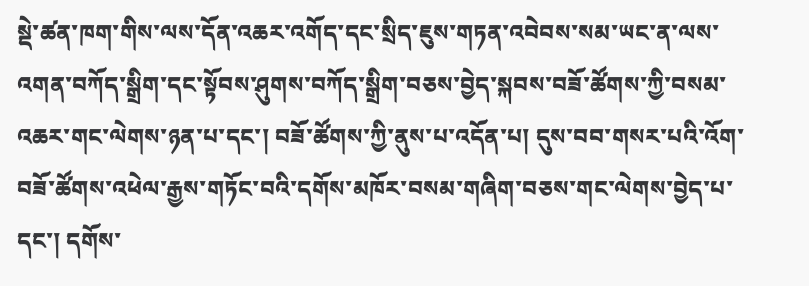སྡེ་ཚན་ཁག་གིས་ལས་དོན་འཆར་འགོད་དང་སྲིད་ཇུས་གཏན་འབེབས་སམ་ཡང་ན་ལས་འགན་བཀོད་སྒྲིག་དང་སྟོབས་ཤུགས་བཀོད་སྒྲིག་བཅས་བྱེད་སྐབས་བཟོ་ཚོགས་ཀྱི་བསམ་འཆར་གང་ལེགས་ཉན་པ་དང་། བཟོ་ཚོགས་ཀྱི་ནུས་པ་འདོན་པ། དུས་བབ་གསར་པའི་འོག་བཟོ་ཚོགས་འཕེལ་རྒྱས་གཏོང་བའི་དགོས་མཁོར་བསམ་གཞིག་བཅས་གང་ལེགས་བྱེད་པ་དང་། དགོས་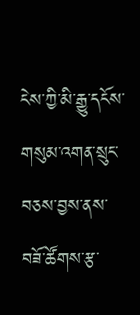ངེས་ཀྱི་མི་རྒྱུ་དངོས་གསུམ་འགན་སྲུང་བཅས་བྱས་ནས་བཟོ་ཚོགས་རྩ་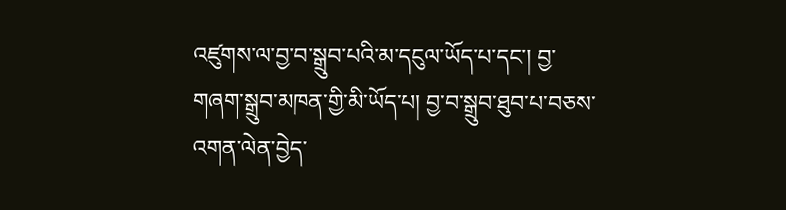འཛུགས་ལ་བྱ་བ་སྒྲུབ་པའི་མ་དངུལ་ཡོད་པ་དང་། བྱ་གཞག་སྒྲུབ་མཁན་གྱི་མི་ཡོད་པ། བྱ་བ་སྒྲུབ་ཐུབ་པ་བཅས་འགན་ལེན་བྱེད་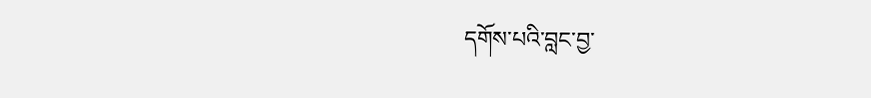དགོས་པའི་བླང་བྱ་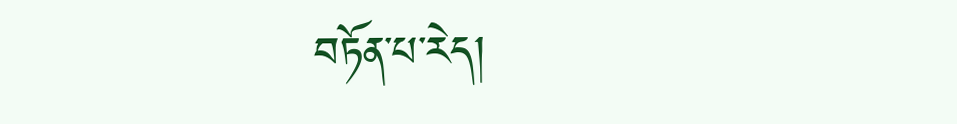བཏོན་པ་རེད།